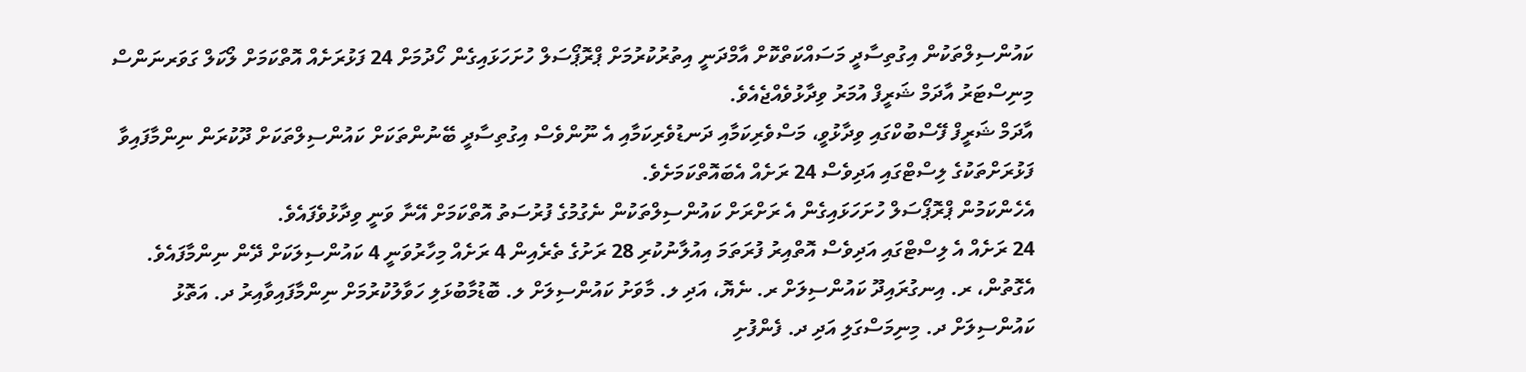ކައުންސިލްތަކުން އިގުތިސާދީ މަސައްކަތްކޮށް އާމްދަނީ އިތުރުކުރުމަށް ޕްރޮޕޯސަލް ހުށަހަޅައިގެން ހޯދުމަށް 24 ފަޅުރަށެއް އޮތްކަމަށް ލޯކަލް ގަވަރނަންސް މިނިސްޓަރު އާދަމް ޝަރީފް އުމަރު ވިދާޅުވެއްޖެއެވެ.
އާދަމް ޝަރީފް ފޭސްބުކްގައި ވިދާޅުވީ، މަސްވެރިކަމާއި ދަނޑުވެރިކަމާއި އެ ނޫންވެސް އިގުތިސާދީ ބޭނުންތަކަށް ކައުންސިލްތަކަށް ދޫކުރަން ނިންމާފައިވާ ފަޅުރަށްތަކުގެ ލިސްޓްގައި އަދިވެސް 24 ރަށެއް އެބައޮތްކަމަށެވެ.
އެހެންކަމުން ޕްރޮޕޯސަލް ހުށަހަޅައިގެން އެ ރަށްރަށް ކައުންސިލްތަކުން ނެގުމުގެ ފުރުސަތު އޮތްކަމަށް އޭނާ ވަނީ ވިދާޅުވެފައެވެ.
24 ރަށެއް އެ ލިސްޓްގައި އަދިވެސް އޮތްއިރު ފުރަތަމަ އިއުލާނުކުރި 28 ރަށުގެ ތެރެއިން 4 ރަށެއް މިހާރުވަނީ 4 ކައުންސިލަކަށް ދޭން ނިންމާފައެވެ. އެގޮތުން، ރ. އިނގުރައިދޫ ކައުންސިލަށް ރ. ނެޔޮ، އަދި ލ. މާވަށު ކައުންސިލަށް ލ. ބޮޑުމާބުޅަލި ހަވާލުކުރުމަށް ނިންމާފައިވާއިރު ދ. އަތޮޅު ކައުންސިލަށް ދ. މިނިމަސްގަލި އަދި ދ. ފެންފުށި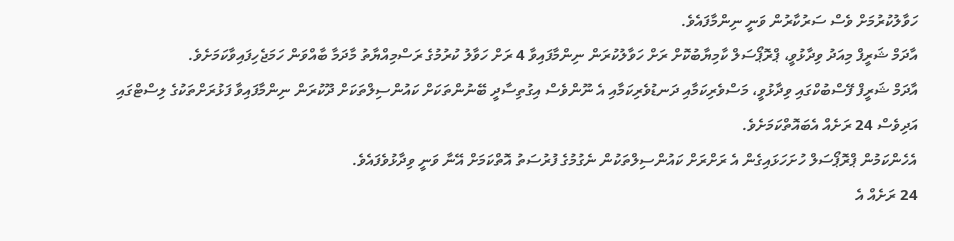ހަވާލުކުރުމަށް ވެސް ސަރުކާރުން ވަނީ ނިންމާފައެވެ.
އާދަމް ޝަރީފް މިއަދު ވިދާޅުވީ، ޕްރޮޕޯސަލް ކާމިޔާބުކޮށް ރަށް ހަވާލުކުރަން ނިންމާފައިވާ 4 ރަށް ހަވާލު ކުރުމުގެ ރަސްމިއްޔާތު މާދަމާ ބާއްވަން ހަމަޖެހިފައިވާކަމަށެވެ.
އާދަމް ޝަރީފް ފޭސްބުކްގައި ވިދާޅުވީ، މަސްވެރިކަމާއި ދަނޑުވެރިކަމާއި އެ ނޫންވެސް އިގުތިސާދީ ބޭނުންތަކަށް ކައުންސިލްތަކަށް ދޫކުރަން ނިންމާފައިވާ ފަޅުރަށްތަކުގެ ލިސްޓްގައި އަދިވެސް 24 ރަށެއް އެބައޮތްކަމަށެވެ.
އެހެންކަމުން ޕްރޮޕޯސަލް ހުށަހަޅައިގެން އެ ރަށްރަށް ކައުންސިލްތަކުން ނެގުމުގެ ފުރުސަތު އޮތްކަމަށް އޭނާ ވަނީ ވިދާޅުވެފައެވެ.
24 ރަށެއް އެ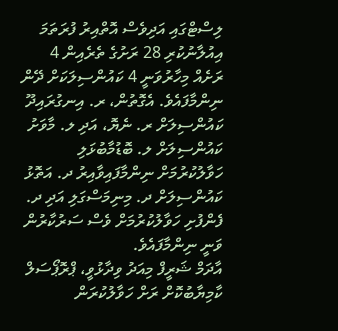ލިސްޓްގައި އަދިވެސް އޮތްއިރު ފުރަތަމަ އިއުލާނުކުރި 28 ރަށުގެ ތެރެއިން 4 ރަށެއް މިހާރުވަނީ 4 ކައުންސިލަކަށް ދޭން ނިންމާފައެވެ. އެގޮތުން، ރ. އިނގުރައިދޫ ކައުންސިލަށް ރ. ނެޔޮ، އަދި ލ. މާވަށު ކައުންސިލަށް ލ. ބޮޑުމާބުޅަލި ހަވާލުކުރުމަށް ނިންމާފައިވާއިރު ދ. އަތޮޅު ކައުންސިލަށް ދ. މިނިމަސްގަލި އަދި ދ. ފެންފުށި ހަވާލުކުރުމަށް ވެސް ސަރުކާރުން ވަނީ ނިންމާފައެވެ.
އާދަމް ޝަރީފް މިއަދު ވިދާޅުވީ، ޕްރޮޕޯސަލް ކާމިޔާބުކޮށް ރަށް ހަވާލުކުރަން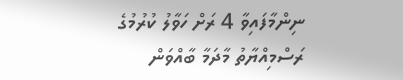ނިންމާފައިވާ 4 ރަށް ހަވާލު ކުރުމުގެ ރަސްމިއްޔާތު މާދަމާ ބާއްވަން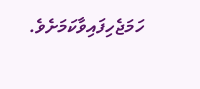ހަމަޖެހިފައިވާކަމަށެވެ.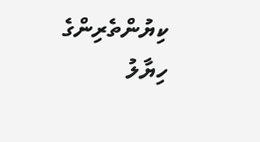ކިޔުންތެރިންގެ ހިޔާލު